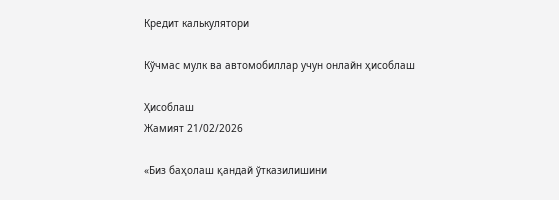Кредит калькулятори

Кўчмас мулк ва автомобиллар учун онлайн ҳисоблаш

Ҳисоблаш
Жамият 21/02/2026

«Биз баҳолаш қандай ўтказилишини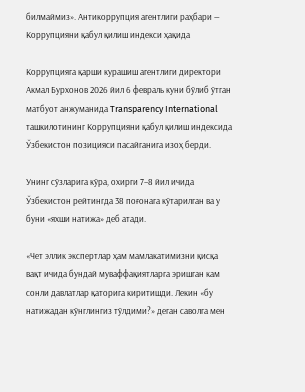билмаймиз». Антикоррупция агентлиги раҳбари — Коррупцияни қабул қилиш индекси ҳақида

Коррупцияга қарши курашиш агентлиги директори Акмал Бурхонов 2026 йил 6 февраль куни бўлиб ўтган матбуот анжуманида Transparency International ташкилотининг Коррупцияни қабул қилиш индексида Ўзбекистон позицияси пасайганига изоҳ берди.

Унинг сўзларига кўра, охирги 7–8 йил ичида Ўзбекистон рейтингда 38 поғонага кўтарилган ва у буни «яхши натижа» деб атади.

«Чет эллик экспертлар ҳам мамлакатимизни қисқа вақт ичида бундай муваффақиятларга эришган кам сонли давлатлар қаторига киритишди. Лекин «бу натижадан кўнглингиз тўлдими?» деган саволга мен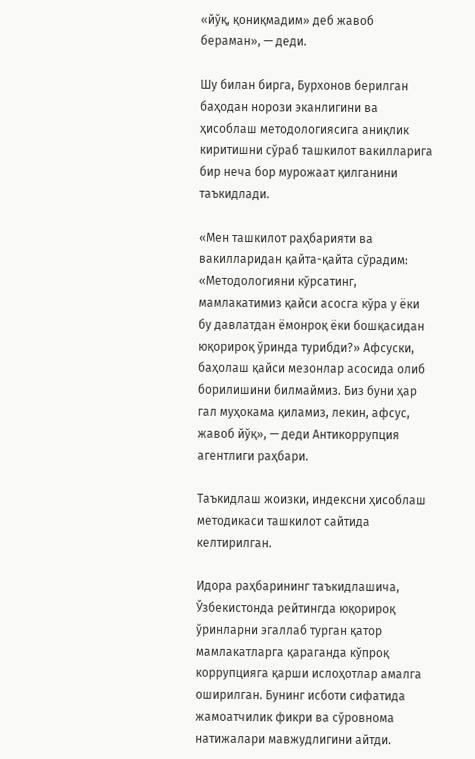«йўқ, қониқмадим» деб жавоб бераман», — деди.

Шу билан бирга, Бурхонов берилган баҳодан норози эканлигини ва ҳисоблаш методологиясига аниқлик киритишни сўраб ташкилот вакилларига бир неча бор мурожаат қилганини таъкидлади.

«Мен ташкилот раҳбарияти ва вакилларидан қайта-қайта сўрадим: «Методологияни кўрсатинг, мамлакатимиз қайси асосга кўра у ёки бу давлатдан ёмонроқ ёки бошқасидан юқорироқ ўринда турибди?» Афсуски, баҳолаш қайси мезонлар асосида олиб борилишини билмаймиз. Биз буни ҳар гал муҳокама қиламиз, лекин, афсус, жавоб йўқ», — деди Антикоррупция агентлиги раҳбари.

Таъкидлаш жоизки, индексни ҳисоблаш методикаси ташкилот сайтида келтирилган.

Идора раҳбарининг таъкидлашича, Ўзбекистонда рейтингда юқорироқ ўринларни эгаллаб турган қатор мамлакатларга қараганда кўпроқ коррупцияга қарши ислоҳотлар амалга оширилган. Бунинг исботи сифатида жамоатчилик фикри ва сўровнома натижалари мавжудлигини айтди.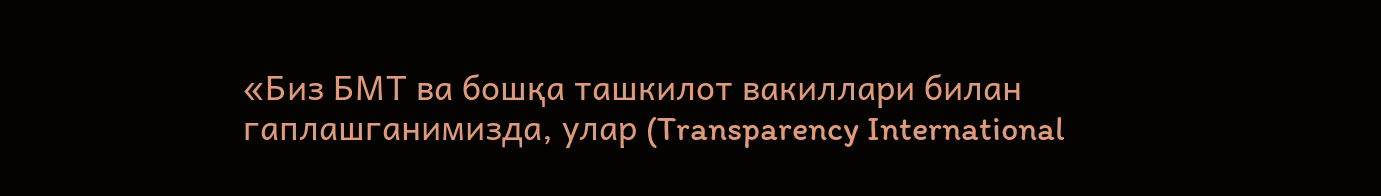«Биз БМТ ва бошқа ташкилот вакиллари билан гаплашганимизда, улар (Transparency International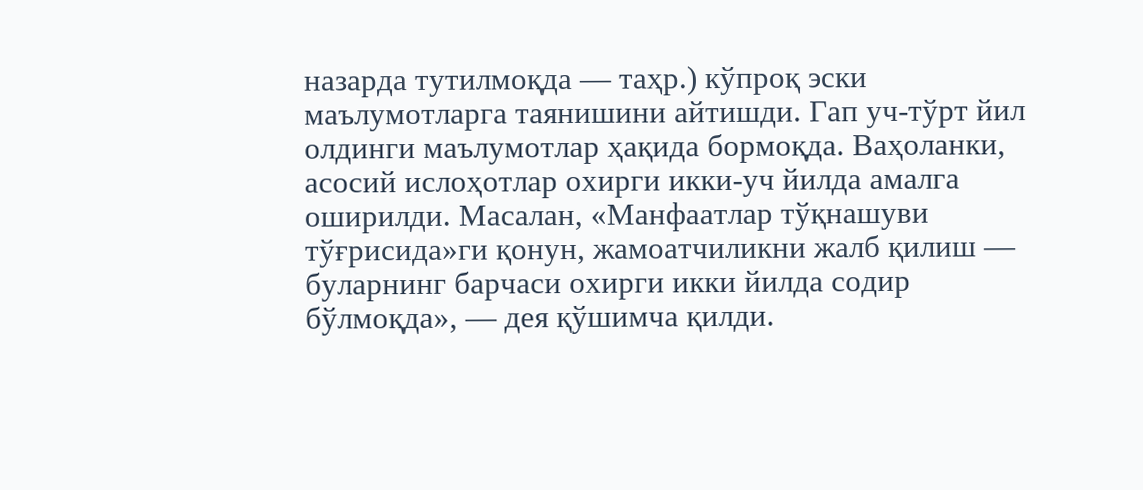назарда тутилмоқда — таҳр.) кўпроқ эски маълумотларга таянишини айтишди. Гап уч-тўрт йил олдинги маълумотлар ҳақида бормоқда. Ваҳоланки, асосий ислоҳотлар охирги икки-уч йилда амалга оширилди. Масалан, «Манфаатлар тўқнашуви тўғрисида»ги қонун, жамоатчиликни жалб қилиш — буларнинг барчаси охирги икки йилда содир бўлмоқда», — дея қўшимча қилди.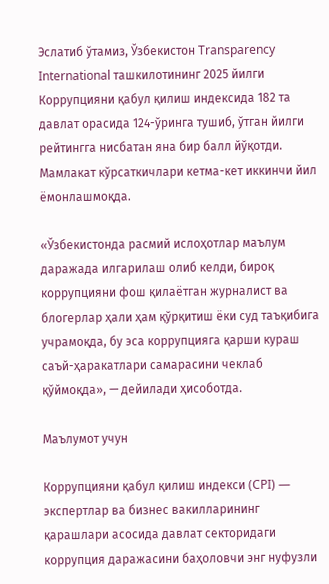Эслатиб ўтамиз, Ўзбекистон Transparency International ташкилотининг 2025 йилги Коррупцияни қабул қилиш индексида 182 та давлат орасида 124-ўринга тушиб, ўтган йилги рейтингга нисбатан яна бир балл йўқотди. Мамлакат кўрсаткичлари кетма-кет иккинчи йил ёмонлашмоқда.

«Ўзбекистонда расмий ислоҳотлар маълум даражада илгарилаш олиб келди, бироқ коррупцияни фош қилаётган журналист ва блогерлар ҳали ҳам қўрқитиш ёки суд таъқибига учрамоқда, бу эса коррупцияга қарши кураш саъй-ҳаракатлари самарасини чеклаб қўймоқда», — дейилади ҳисоботда.

Маълумот учун

Коррупцияни қабул қилиш индекси (CPI) — экспертлар ва бизнес вакилларининг қарашлари асосида давлат секторидаги коррупция даражасини баҳоловчи энг нуфузли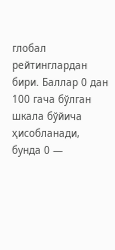глобал рейтинглардан бири. Баллар 0 дан 100 гача бўлган шкала бўйича ҳисобланади, бунда 0 —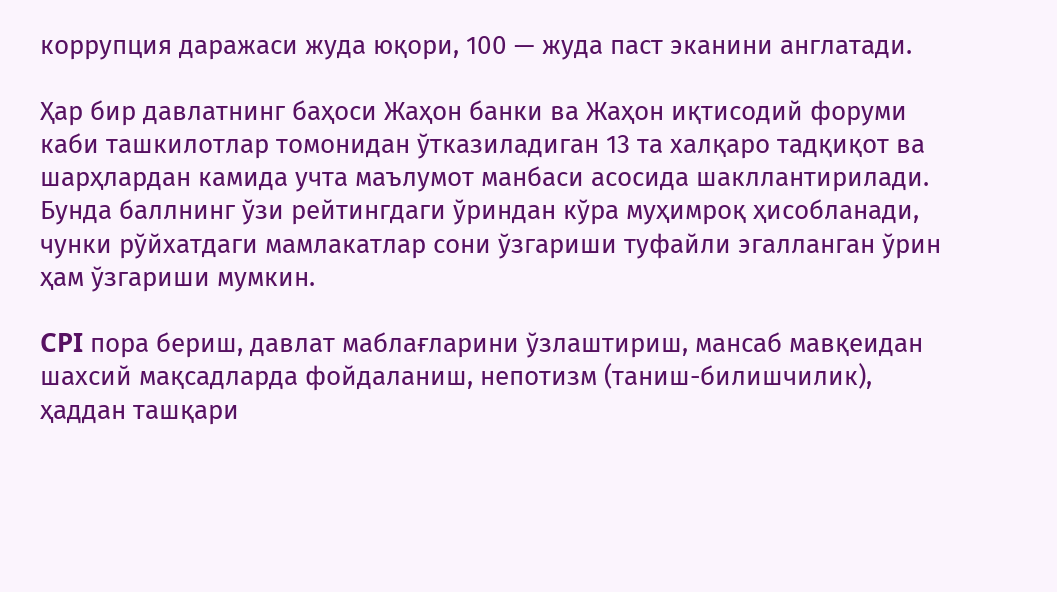коррупция даражаси жуда юқори, 100 — жуда паст эканини англатади.

Ҳар бир давлатнинг баҳоси Жаҳон банки ва Жаҳон иқтисодий форуми каби ташкилотлар томонидан ўтказиладиган 13 та халқаро тадқиқот ва шарҳлардан камида учта маълумот манбаси асосида шакллантирилади. Бунда баллнинг ўзи рейтингдаги ўриндан кўра муҳимроқ ҳисобланади, чунки рўйхатдаги мамлакатлар сони ўзгариши туфайли эгалланган ўрин ҳам ўзгариши мумкин.

CPI пора бериш, давлат маблағларини ўзлаштириш, мансаб мавқеидан шахсий мақсадларда фойдаланиш, непотизм (таниш-билишчилик), ҳаддан ташқари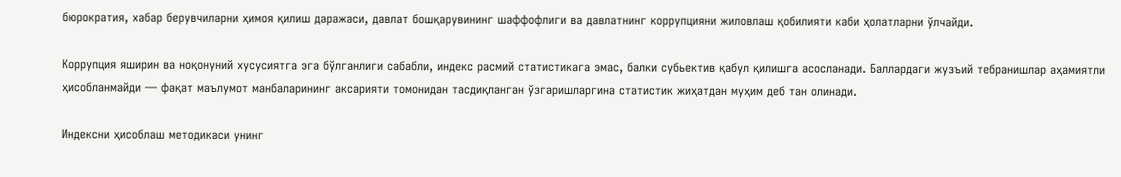бюрократия, хабар берувчиларни ҳимоя қилиш даражаси, давлат бошқарувининг шаффофлиги ва давлатнинг коррупцияни жиловлаш қобилияти каби ҳолатларни ўлчайди.

Коррупция яширин ва ноқонуний хусусиятга эга бўлганлиги сабабли, индекс расмий статистикага эмас, балки субьектив қабул қилишга асосланади. Баллардаги жузъий тебранишлар аҳамиятли ҳисобланмайди — фақат маълумот манбаларининг аксарияти томонидан тасдиқланган ўзгаришларгина статистик жиҳатдан муҳим деб тан олинади.

Индексни ҳисоблаш методикаси унинг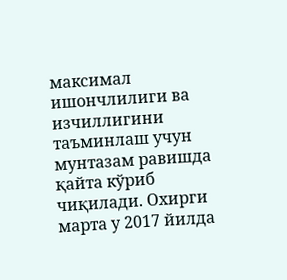максимал ишончлилиги ва изчиллигини таъминлаш учун мунтазам равишда қайта кўриб чиқилади. Охирги марта у 2017 йилда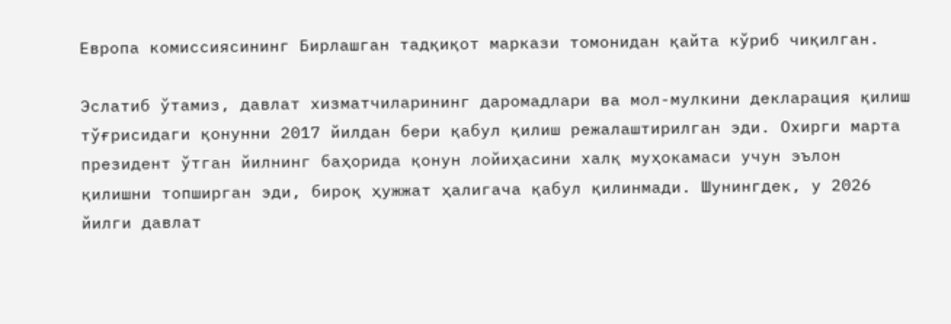Европа комиссиясининг Бирлашган тадқиқот маркази томонидан қайта кўриб чиқилган.

Эслатиб ўтамиз, давлат хизматчиларининг даромадлари ва мол-мулкини декларация қилиш тўғрисидаги қонунни 2017 йилдан бери қабул қилиш режалаштирилган эди. Охирги марта президент ўтган йилнинг баҳорида қонун лойиҳасини халқ муҳокамаси учун эълон қилишни топширган эди, бироқ ҳужжат ҳалигача қабул қилинмади. Шунингдек, у 2026 йилги давлат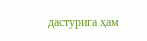дастурига ҳам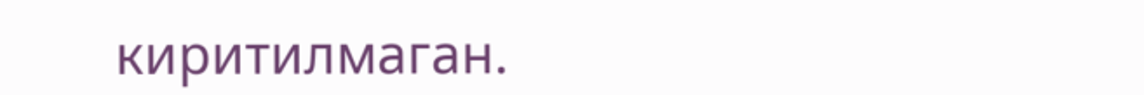киритилмаган.